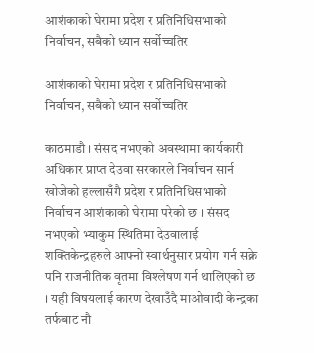आशंकाको घेरामा प्रदेश र प्रतिनिधिसभाको निर्वाचन, सबैको ध्यान सर्वोच्चतिर

आशंकाको घेरामा प्रदेश र प्रतिनिधिसभाको निर्वाचन, सबैको ध्यान सर्वोच्चतिर

काठमाडौ । संसद नभएको अवस्थामा कार्यकारी अधिकार प्राप्त देउवा सरकारले निर्वाचन सार्न खोजेको हल्लासँगै प्रदेश र प्रतिनिधिसभाको निर्वाचन आशंकाको घेरामा परेको छ । संसद नभएको भ्याकुम स्थितिमा देउवालाई शक्तिकेन्द्रहरुले आफ्नो स्वार्थनुसार प्रयोग गर्न सक्ने पनि राजनीतिक वृतमा विश्लेषण गर्न थालिएको छ । यही विषयलाई कारण देखाउँदै माओवादी केन्द्रका तर्फबाट नौ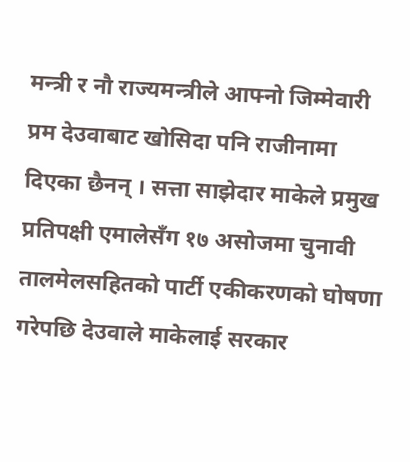मन्त्री र नौ राज्यमन्त्रीले आफ्नो जिम्मेवारी प्रम देउवाबाट खोसिदा पनि राजीनामा दिएका छैनन् । सत्ता साझेदार माकेले प्रमुख प्रतिपक्षी एमालेसँग १७ असोजमा चुनावी तालमेलसहितको पार्टी एकीकरणको घोषणा गरेपछि देउवाले माकेलाई सरकार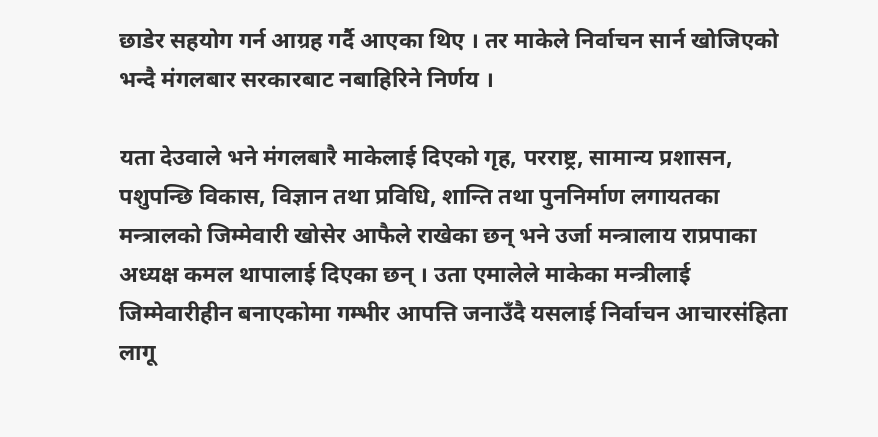छाडेर सहयोग गर्न आग्रह गर्दै आएका थिए । तर माकेले निर्वाचन सार्न खोजिएको भन्दै मंगलबार सरकारबाट नबाहिरिने निर्णय ।

यता देउवाले भने मंगलबारै माकेलाई दिएको गृह, परराष्ट्र, सामान्य प्रशासन, पशुपन्छि विकास, विज्ञान तथा प्रविधि, शान्ति तथा पुननिर्माण लगायतका मन्त्रालको जिम्मेवारी खोसेर आफैले राखेका छन् भने उर्जा मन्त्रालाय राप्रपाका अध्यक्ष कमल थापालाई दिएका छन् । उता एमालेले माकेका मन्त्रीलाई जिम्मेवारीहीन बनाएकोमा गम्भीर आपत्ति जनाउँदै यसलाई निर्वाचन आचारसंहिता लागू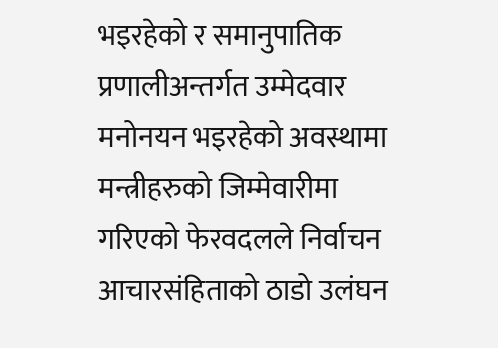भइरहेको र समानुपातिक प्रणालीअन्तर्गत उम्मेदवार मनोनयन भइरहेको अवस्थामा मन्त्रीहरुको जिम्मेवारीमा गरिएको फेरवदलले निर्वाचन आचारसंहिताको ठाडो उलंघन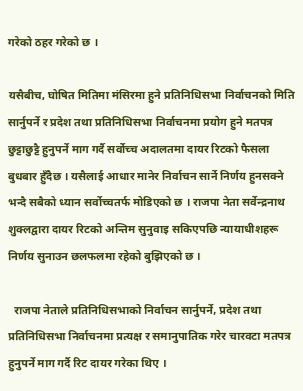गरेको ठहर गरेको छ ।

यसैबीच, घोषित मितिमा मंसिरमा हुने प्रतिनिधिसभा निर्वाचनको मिति सार्नुपर्ने र प्रदेश तथा प्रतिनिधिसभा निर्वाचनमा प्रयोग हुने मतपत्र छुट्टाछुट्टै हुनुपर्ने माग गर्दै सर्वोच्च अदालतमा दायर रिटको फैसला बुधबार हुँदैछ । यसैलाई आधार मानेर निर्वाचन सार्ने निर्णय हुनसक्ने भन्दै सबैको ध्यान सर्वोच्चतर्फ मोडिएको छ । राजपा नेता सर्वेन्द्रनाथ शुक्लद्वारा दायर रिटको अन्तिम सुनुवाइ सकिएपछि न्यायाधीशहरू निर्णय सुनाउन छलफलमा रहेको बुझिएको छ ।

  राजपा नेताले प्रतिनिधिसभाको निर्वाचन सार्नुपर्ने, प्रदेश तथा प्रतिनिधिसभा निर्वाचनमा प्रत्यक्ष र समानुपातिक गरेर चारवटा मतपत्र हुनुपर्ने माग गर्दै रिट दायर गरेका थिए ।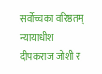सर्वोच्चका वरिष्ठतम् न्यायाधीश दीपकराज जोशी र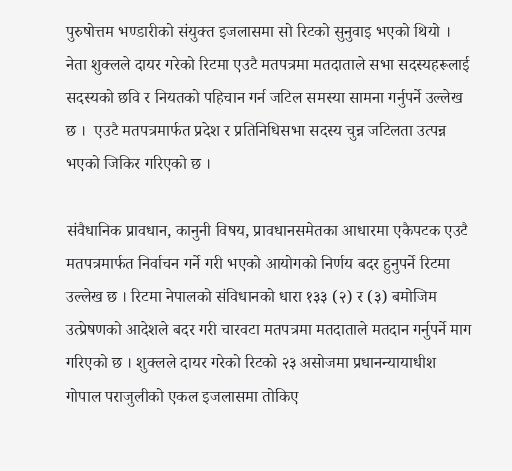पुरुषोत्तम भण्डारीको संयुक्त इजलासमा सो रिटको सुनुवाइ भएको थियो । नेता शुक्लले दायर गरेको रिटमा एउटै मतपत्रमा मतदाताले सभा सदस्यहरूलाई सदस्यको छवि र नियतको पहिचान गर्न जटिल समस्या सामना गर्नुपर्ने उल्लेख छ ।  एउटै मतपत्रमार्फत प्रदेश र प्रतिनिधिसभा सदस्य चुन्न जटिलता उत्पन्न भएको जिकिर गरिएको छ ।

संवैधानिक प्रावधान, कानुनी विषय, प्रावधानसमेतका आधारमा एकैपटक एउटै मतपत्रमार्फत निर्वाचन गर्ने गरी भएको आयोगको निर्णय बदर हुनुपर्ने रिटमा उल्लेख छ । रिटमा नेपालको संविधानको धारा १३३ (२) र (३) बमोजिम उत्प्रेषणको आदेशले बदर गरी चारवटा मतपत्रमा मतदाताले मतदान गर्नुपर्ने माग गरिएको छ । शुक्लले दायर गरेको रिटको २३ असोजमा प्रधानन्यायाधीश गोपाल पराजुलीको एकल इजलासमा तोकिए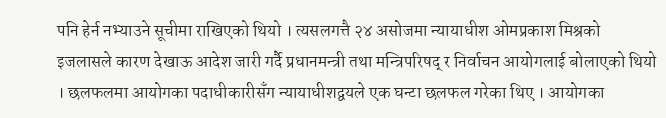पनि हेर्न नभ्याउने सूचीमा राखिएको थियो । त्यसलगत्तै २४ असोजमा न्यायाधीश ओमप्रकाश मिश्रको इजलासले कारण देखाऊ आदेश जारी गर्दै प्रधानमन्त्री तथा मन्त्रिपरिषद् र निर्वाचन आयोगलाई बोलाएको थियो । छलफलमा आयोगका पदाधीकारीसँग न्यायाधीशद्वयले एक घन्टा छलफल गरेका थिए । आयोगका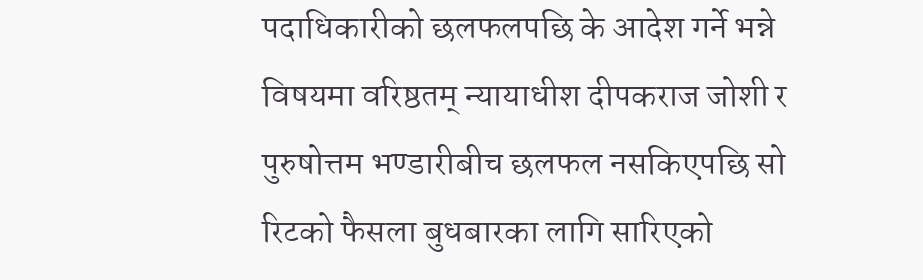पदाधिकारीको छलफलपछि के आदेश गर्ने भन्ने विषयमा वरिष्ठतम् न्यायाधीश दीपकराज जोशी र पुरुषोत्तम भण्डारीबीच छलफल नसकिएपछि सो रिटको फैसला बुधबारका लागि सारिएको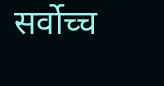सर्वोच्च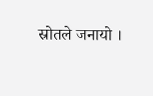स्रोतले जनायो ।